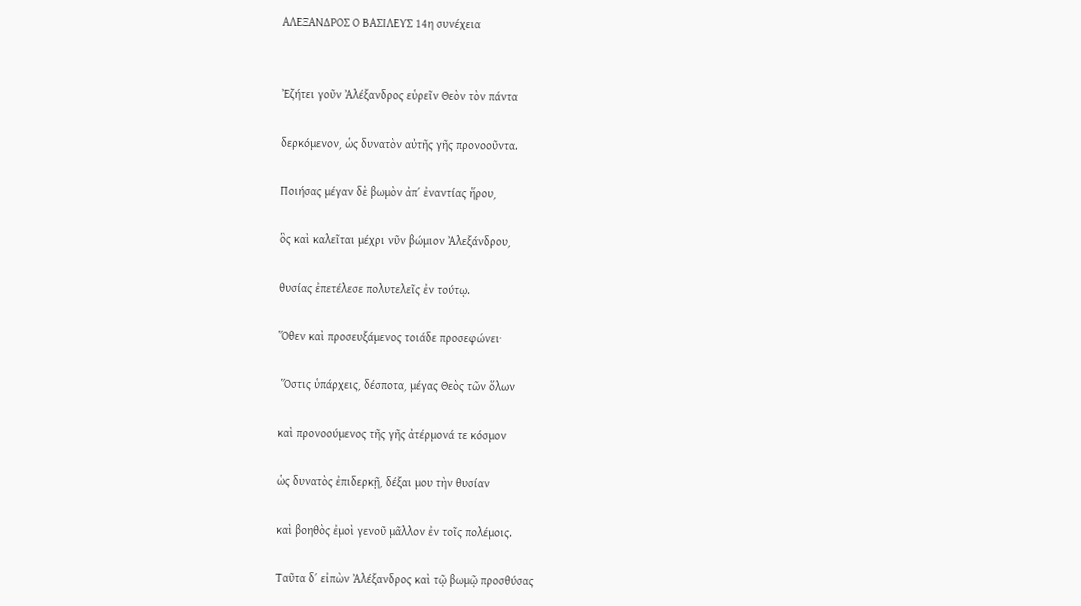ΑΛΕΞΑΝΔΡΟΣ Ο ΒΑΣΙΛΕΥΣ 14η συνέχεια


Ἐζήτει γοῦν Ἀλέξανδρος εὑρεῖν Θεὸν τὸν πάντα

δερκόμενον͵ ὡς δυνατὸν αὐτῆς γῆς προνοοῦντα.

Ποιήσας μέγαν δὲ βωμὸν ἀπ΄ ἐναντίας ἥρου͵

ὃς καὶ καλεῖται μέχρι νῦν βώμιον Ἀλεξάνδρου͵

θυσίας ἐπετέλεσε πολυτελεῖς ἐν τούτῳ.

Ὅθεν καὶ προσευξάμενος τοιάδε προσεφώνει·

 Ὅστις ὑπάρχεις͵ δέσποτα͵ μέγας Θεὸς τῶν ὅλων

καὶ προνοούμενος τῆς γῆς ἀτέρμονά τε κόσμον

ὡς δυνατὸς ἐπιδερκῇ͵ δέξαι μου τὴν θυσίαν

καὶ βοηθὸς ἐμοὶ γενοῦ μᾶλλον ἐν τοῖς πολέμοις.

Ταῦτα δ΄ εἰπὼν Ἀλέξανδρος καὶ τῷ βωμῷ προσθύσας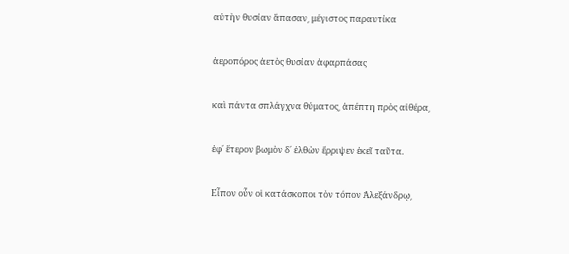αὐτὴν θυσίαν ἅπασαν͵ μέγιστος παραυτίκα

ἀεροπόρος ἀετὸς θυσίαν ἀφαρπάσας

καὶ πάντα σπλάγχνα θύματος͵ ἀπέπτη πρὸς αἰθέρα͵

ἐφ΄ ἕτερον βωμὸν δ΄ ἐλθὼν ἔρριψεν ἐκεῖ ταῦτα.

Εἶπον οὖν οἱ κατάσκοποι τὸν τόπον Ἀλεξάνδρῳ͵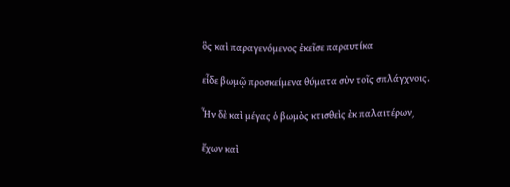ὃς καὶ παραγενόμενος ἐκεῖσε παραυτίκα

εἶδε βωμῷ προσκείμενα θύματα σὺν τοῖς σπλάγχνοις.

῏Ην δὲ καὶ μέγας ὁ βωμὸς κτισθεὶς ἐκ παλαιτέρων͵

ἔχων καὶ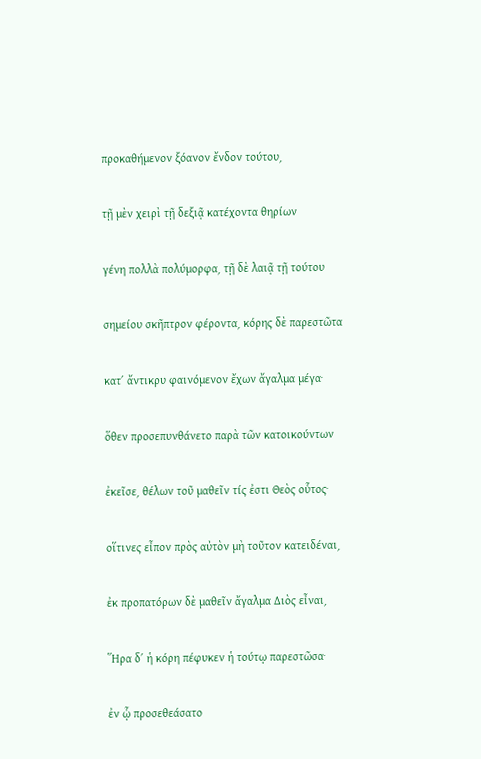προκαθήμενον ξόανον ἔνδον τούτου͵

τῇ μὲν χειρὶ τῇ δεξιᾷ κατέχοντα θηρίων

γένη πολλὰ πολύμορφα͵ τῇ δὲ λαιᾷ τῇ τούτου

σημείου σκῆπτρον φέροντα͵ κόρης δὲ παρεστῶτα

κατ΄ ἄντικρυ φαινόμενον ἔχων ἄγαλμα μέγα·

ὅθεν προσεπυνθάνετο παρὰ τῶν κατοικούντων

ἐκεῖσε͵ θέλων τοῦ μαθεῖν τίς ἐστι Θεὸς οὗτος·

οἵτινες εἶπον πρὸς αὐτὸν μὴ τοῦτον κατειδέναι͵

ἐκ προπατόρων δὲ μαθεῖν ἄγαλμα Διὸς εἶναι͵

῞Ηρα δ΄ ἡ κόρη πέφυκεν ἡ τούτῳ παρεστῶσα·

ἐν ᾧ προσεθεάσατο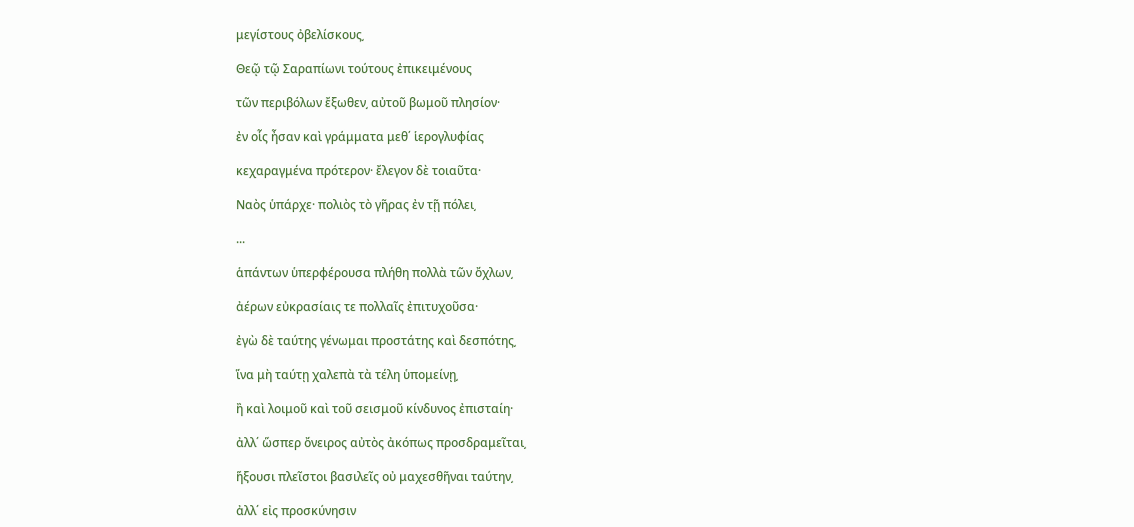μεγίστους ὀβελίσκους͵

Θεῷ τῷ Σαραπίωνι τούτους ἐπικειμένους

τῶν περιβόλων ἔξωθεν͵ αὐτοῦ βωμοῦ πλησίον·

ἐν οἷς ἦσαν καὶ γράμματα μεθ΄ ἱερογλυφίας

κεχαραγμένα πρότερον· ἔλεγον δὲ τοιαῦτα·

Ναὸς ὑπάρχε· πολιὸς τὸ γῆρας ἐν τῇ πόλει͵

...

ἁπάντων ὑπερφέρουσα πλήθη πολλὰ τῶν ὄχλων͵

ἀέρων εὐκρασίαις τε πολλαῖς ἐπιτυχοῦσα·

ἐγὼ δὲ ταύτης γένωμαι προστάτης καὶ δεσπότης͵

ἵνα μὴ ταύτῃ χαλεπὰ τὰ τέλη ὑπομείνῃ͵

ἢ καὶ λοιμοῦ καὶ τοῦ σεισμοῦ κίνδυνος ἐπισταίη·

ἀλλ΄ ὥσπερ ὄνειρος αὐτὸς ἀκόπως προσδραμεῖται͵

ἥξουσι πλεῖστοι βασιλεῖς οὐ μαχεσθῆναι ταύτην͵

ἀλλ΄ εἰς προσκύνησιν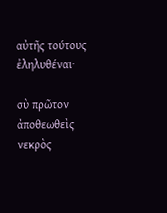αὐτῆς τούτους ἐληλυθέναι·

σὺ πρῶτον ἀποθεωθεὶς νεκρὸς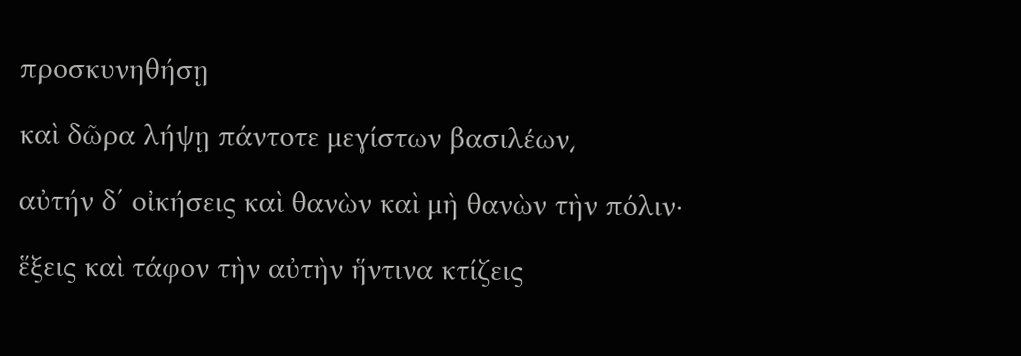προσκυνηθήσῃ

καὶ δῶρα λήψῃ πάντοτε μεγίστων βασιλέων͵

αὐτήν δ΄ οἰκήσεις καὶ θανὼν καὶ μὴ θανὼν τὴν πόλιν·

ἕξεις καὶ τάφον τὴν αὐτὴν ἥντινα κτίζεις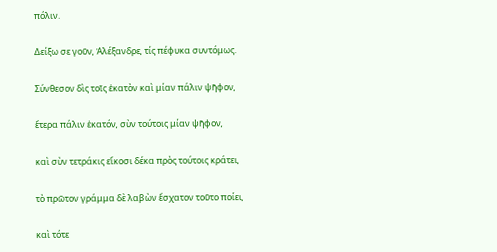πόλιν.

Δείξω σε γοῦν͵ Ἀλέξανδρε͵ τίς πέφυκα συντόμως.

Σύνθεσον δὶς τοῖς ἑκατὸν καὶ μίαν πάλιν ψῆφον͵

ἕτερα πάλιν ἑκατόν͵ σὺν τούτοις μίαν ψῆφον͵

καὶ σὺν τετράκις εἴκοσι δέκα πρὸς τούτοις κράτει͵

τὸ πρῶτον γράμμα δὲ λαβὼν ἔσχατον τοῦτο ποίει͵

καὶ τότε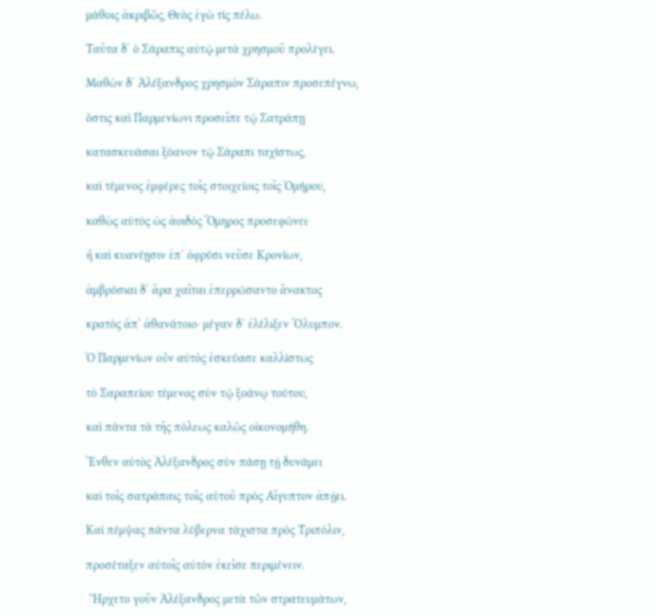μάθοις ἀκριβῶς͵ Θεὸς ἐγὼ τίς πέλω.

Ταῦτα δ΄ ὁ Σάραπις αὐτῷ μετὰ χρησμοῦ προλέγει.

Μαθὼν δ΄ Ἀλέξανδρος χρησμὸν Σάραπιν προσεπέγνω͵

ὅστις καὶ Παρμενίωνι προσεῖπε τῷ Σατράπῃ

κατασκευάσαι ξόανον τῷ Σάραπι ταχίστως͵

καὶ τέμενος ἐμφέρες τοῖς στοιχείοις τοῖς Ὁμήρου͵

καθὼς αὐτὸς ὡς ἀοιδὸς Ὅμηρος προσεφώνει·

ἦ καὶ κυανέῃσιν ἐπ΄ ὀφρύσι νεῦσε Κρονίων͵

ἀμβρόσιαι δ΄ ἄρα χαῖται ἐπερρώσαντο ἄνακτος

κρατὸς ἀπ΄ ἀθανάτοιο· μέγαν δ΄ ἐλέλιξεν Ὄλυμπον.

Ὁ Παρμενίων οὖν αὐτὸς ἐσκεύασε καλλίστως

τὸ Σαραπείου τέμενος σὺν τῷ ξοάνῳ τούτου͵

καὶ πάντα τὰ τῆς πόλεως καλῶς οἰκονομήθη.

Ἔνθεν αὐτὸς Ἀλέξανδρος σὺν πάσῃ τῇ δυνάμει

καὶ τοῖς σατράπαις τοῖς αὑτοῦ πρὸς Αἴγυπτον ἀπῄει.

Καὶ πέμψας πάντα λύβερνα τάχιστα πρὸς Τριπόλιν͵

προσέταξεν αὐτοῖς αὐτὸν ἐκεῖσε περιμένειν.

 ῎Ηρχετο γοῦν Ἀλέξανδρος μετὰ τῶν στρατευμάτων͵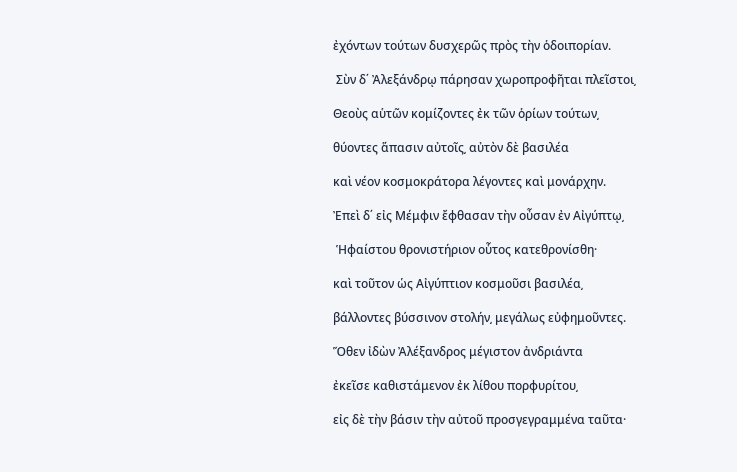ἐχόντων τούτων δυσχερῶς πρὸς τὴν ὁδοιπορίαν.

 Σὺν δ΄ Ἀλεξάνδρῳ πάρησαν χωροπροφῆται πλεῖστοι͵

Θεοὺς αὑτῶν κομίζοντες ἐκ τῶν ὁρίων τούτων͵

θύοντες ἅπασιν αὐτοῖς͵ αὐτὸν δὲ βασιλέα

καὶ νέον κοσμοκράτορα λέγοντες καὶ μονάρχην.

Ἐπεὶ δ΄ εἰς Μέμφιν ἔφθασαν τὴν οὖσαν ἐν Αἰγύπτῳ͵

 Ἡφαίστου θρονιστήριον οὗτος κατεθρονίσθη·

καὶ τοῦτον ὡς Αἰγύπτιον κοσμοῦσι βασιλέα͵

βάλλοντες βύσσινον στολήν͵ μεγάλως εὐφημοῦντες.

Ὅθεν ἰδὼν Ἀλέξανδρος μέγιστον ἀνδριάντα

ἐκεῖσε καθιστάμενον ἐκ λίθου πορφυρίτου͵

εἰς δὲ τὴν βάσιν τὴν αὐτοῦ προσγεγραμμένα ταῦτα·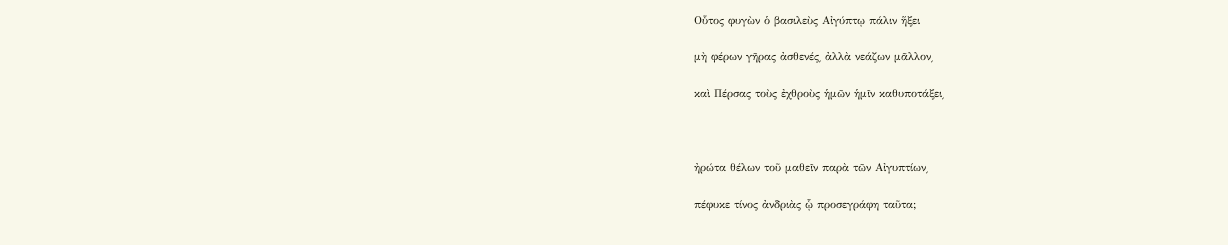Οὗτος φυγὼν ὁ βασιλεὺς Αἰγύπτῳ πάλιν ἥξει

μὴ φέρων γῆρας ἀσθενές͵ ἀλλὰ νεάζων μᾶλλον͵

καὶ Πέρσας τοὺς ἐχθροὺς ἡμῶν ἡμῖν καθυποτάξει͵



ἠρώτα θέλων τοῦ μαθεῖν παρὰ τῶν Αἰγυπτίων͵

πέφυκε τίνος ἀνδριὰς ᾧ προσεγράφη ταῦτα;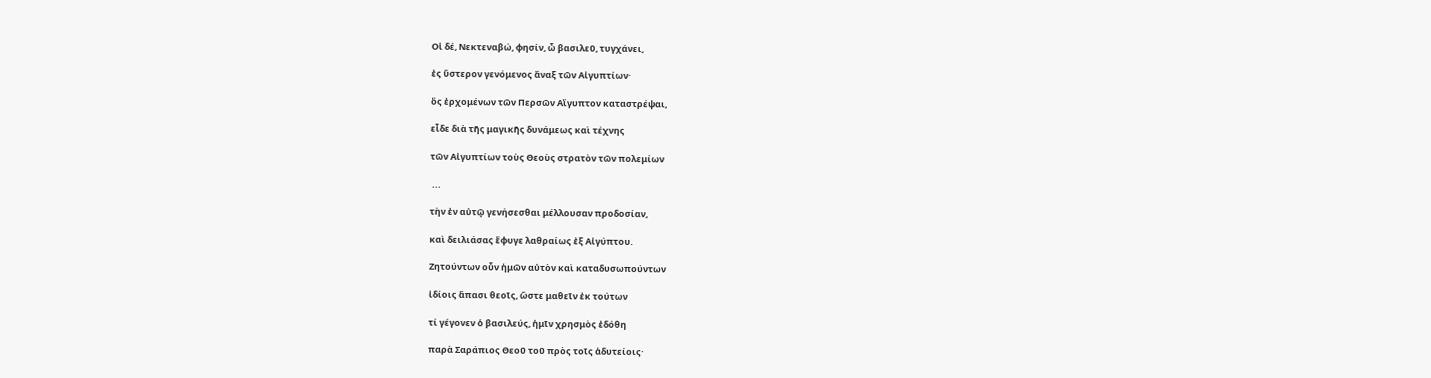Οἱ δέ͵ Νεκτεναβώ͵ φησίν͵ ὦ βασιλεῦ͵ τυγχάνει͵

ἐς ὕστερον γενόμενος ἄναξ τῶν Αἰγυπτίων·

ὃς ἐρχομένων τῶν Περσῶν Αἴγυπτον καταστρέψαι͵

εἶδε διὰ τῆς μαγικῆς δυνάμεως καὶ τέχνης

τῶν Αἰγυπτίων τοὺς Θεοὺς στρατὸν τῶν πολεμίων

 ...

τὴν ἐν αὐτῷ γενήσεσθαι μέλλουσαν προδοσίαν͵

καὶ δειλιάσας ἔφυγε λαθραίως ἐξ Αἰγύπτου.

Ζητούντων οὖν ἡμῶν αὐτὸν καὶ καταδυσωπούντων

ἰδίοις ἅπασι θεοῖς͵ ὥστε μαθεῖν ἐκ τούτων

τί γέγονεν ὁ βασιλεύς͵ ἡμῖν χρησμὸς ἐδόθη

παρὰ Σαράπιος Θεοῦ τοῦ πρὸς τοῖς ἀδυτείοις·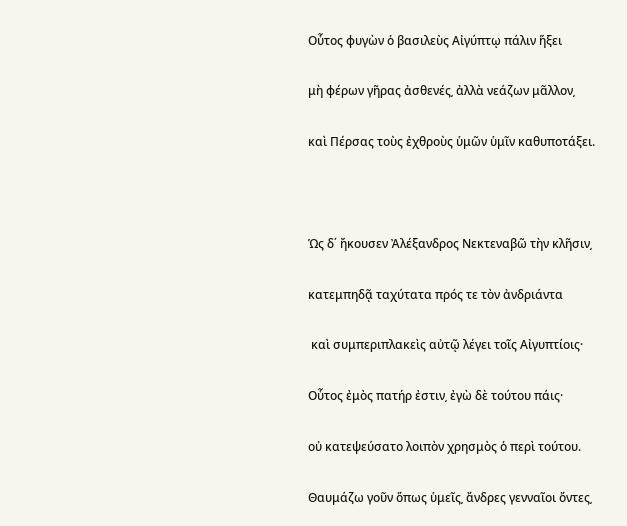Οὗτος φυγὼν ὁ βασιλεὺς Αἰγύπτῳ πάλιν ἥξει

μὴ φέρων γῆρας ἀσθενές͵ ἀλλὰ νεάζων μᾶλλον͵

καὶ Πέρσας τοὺς ἐχθροὺς ὑμῶν ὑμῖν καθυποτάξει.



Ὡς δ΄ ἤκουσεν Ἀλέξανδρος Νεκτεναβῶ τὴν κλῆσιν͵

κατεμπηδᾷ ταχύτατα πρός τε τὸν ἀνδριάντα

 καὶ συμπεριπλακεὶς αὐτῷ λέγει τοῖς Αἰγυπτίοις·

Οὗτος ἐμὸς πατήρ ἐστιν͵ ἐγὼ δὲ τούτου πάις·

οὐ κατεψεύσατο λοιπὸν χρησμὸς ὁ περὶ τούτου.

Θαυμάζω γοῦν ὅπως ὑμεῖς͵ ἄνδρες γενναῖοι ὄντες͵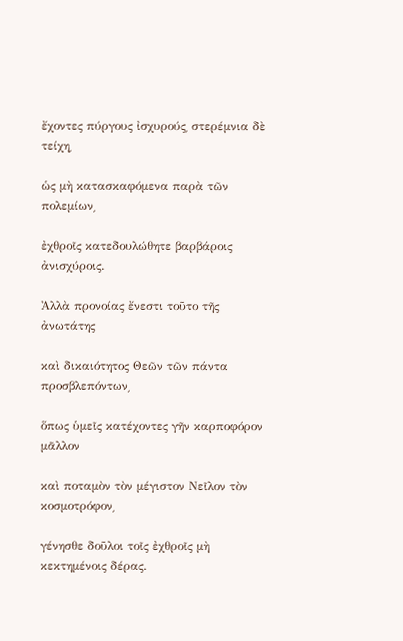ἔχοντες πύργους ἰσχυρούς͵ στερέμνια δὲ τείχη͵

ὡς μὴ κατασκαφόμενα παρὰ τῶν πολεμίων͵

ἐχθροῖς κατεδουλώθητε βαρβάροις ἀνισχύροις.

Ἀλλὰ προνοίας ἔνεστι τοῦτο τῆς ἀνωτάτης

καὶ δικαιότητος Θεῶν τῶν πάντα προσβλεπόντων͵

ὅπως ὑμεῖς κατέχοντες γῆν καρποφόρον μᾶλλον

καὶ ποταμὸν τὸν μέγιστον Νεῖλον τὸν κοσμοτρόφον͵

γένησθε δοῦλοι τοῖς ἐχθροῖς μὴ κεκτημένοις δέρας.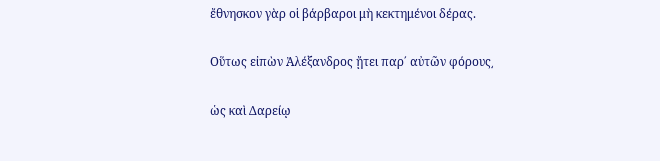ἔθνησκον γὰρ οἱ βάρβαροι μὴ κεκτημένοι δέρας.

Οὕτως εἰπὼν Ἀλέξανδρος ᾔτει παρ΄ αὐτῶν φόρους͵

ὡς καὶ Δαρείῳ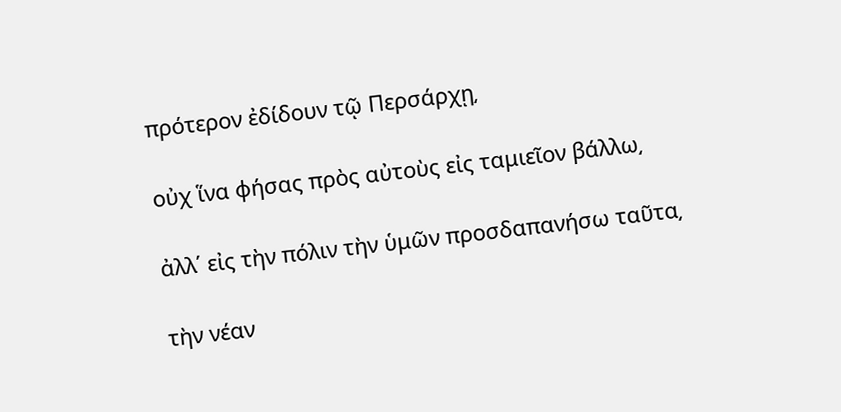πρότερον ἐδίδουν τῷ Περσάρχῃ͵

οὐχ ἵνα φήσας πρὸς αὐτοὺς εἰς ταμιεῖον βάλλω͵

ἀλλ΄ εἰς τὴν πόλιν τὴν ὑμῶν προσδαπανήσω ταῦτα͵

τὴν νέαν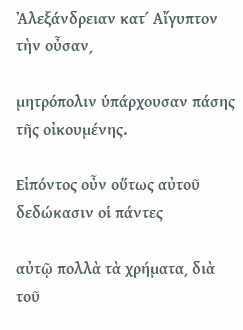Ἀλεξάνδρειαν κατ΄ Αἴγυπτον τὴν οὖσαν͵

μητρόπολιν ὑπάρχουσαν πάσης τῆς οἰκουμένης.

Εἰπόντος οὖν οὕτως αὐτοῦ δεδώκασιν οἱ πάντες

αὐτῷ πολλὰ τὰ χρήματα͵ διὰ τοῦ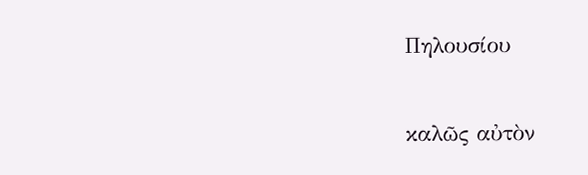Πηλουσίου

καλῶς αὐτὸν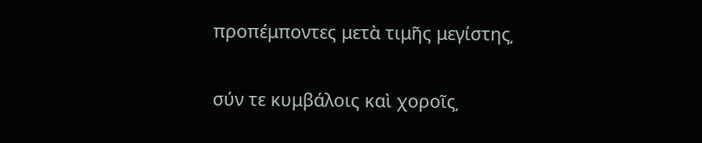προπέμποντες μετὰ τιμῆς μεγίστης͵

σύν τε κυμβάλοις καὶ χοροῖς͵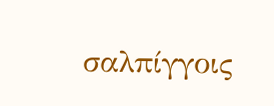σαλπίγγοις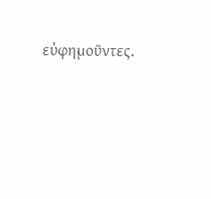εὐφημοῦντες.